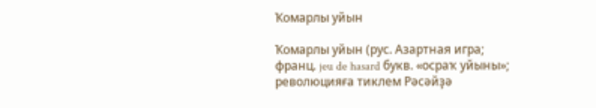Ҡомарлы уйын

Ҡомарлы уйын (рус. Азартная игра; франц. jeu de hasard букв. «осраҡ уйыны»; революцияға тиклем Рәсәйҙә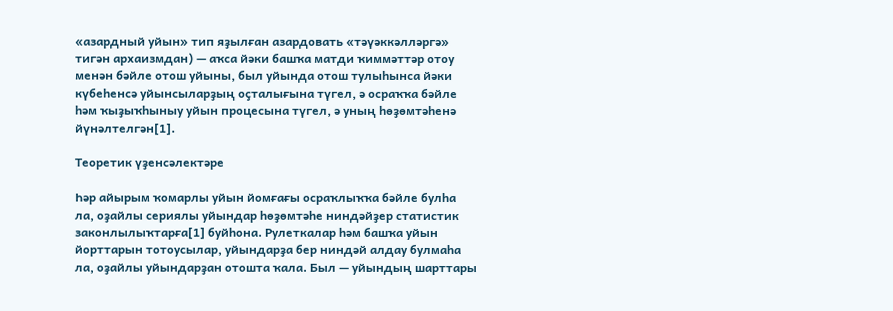«азардный уйын» тип яҙылған азардовать «тәүәккәлләргә» тигән архаизмдан) — аҡса йәки башҡа матди ҡиммәттәр отоу менән бәйле отош уйыны, был уйында отош тулыһынса йәки күбеһенсә уйынсыларҙың оҫталығына түгел, ә осраҡҡа бәйле һәм ҡыҙыҡһыныу уйын процесына түгел, ә уның һөҙөмтәһенә йүнәлтелгән[1].

Теоретик үҙенсәлектәре

Һәр айырым ҡомарлы уйын йомғағы осраҡлыҡҡа бәйле булһа ла, оҙайлы сериялы уйындар һөҙөмтәһе ниндәйҙер статистик законлылыҡтарға[1] буйһона. Рулеткалар һәм башҡа уйын йорттарын тотоусылар, уйындарҙа бер ниндәй алдау булмаһа ла, оҙайлы уйындарҙан отошта ҡала. Был — уйындың шарттары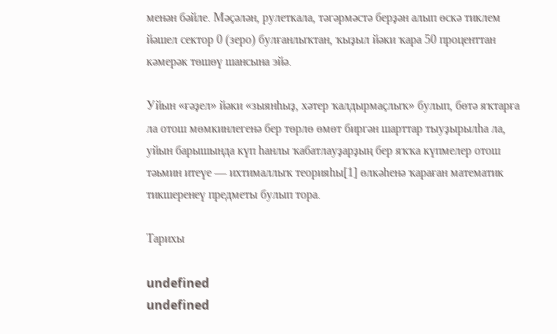менән бәйле. Мәҫәлән, рулеткала, тәгәрмәстә берҙән алып өскә тиклем йәшел сектор 0 (зеро) булғанлыҡтан, ҡыҙыл йәки ҡара 50 проценттан кәмерәк төшөү шансына эйә.

Уйын «ғәҙел» йәки «зыянһыҙ, хәтер ҡалдырмаҫлыҡ» булып, бөтә яҡтарға ла отош мөмкинлегенә бер төрлө өмөт биргән шарттар тыуҙырылһа ла, уйын барышында күп һанлы ҡабатлауҙарҙың бер яҡҡа күпмелер отош тәьмин итеүе — ихтималлыҡ теорияһы[1] өлкәһенә ҡараған математик тикшеренеү предметы булып тора.

Тарихы

undefined
undefined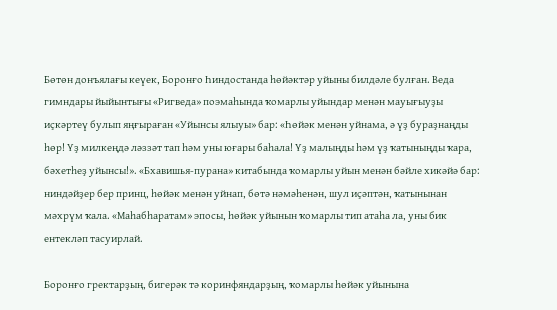Бөтөн донъялағы кеүек, Боронғо Һиндостанда һөйәктәр уйыны билдәле булған. Веда гимндары йыйынтығы «Ригведа» поэмаһында ҡомарлы уйындар менән мауығыуҙы иҫкәртеү булып яңғыраған «Уйынсы ялыуы» бар: «Һөйәк менән уйнама, ә үҙ бураҙнаңды һөр! Үҙ милкеңдә ләззәт тап һәм уны юғары баһала! Үҙ малыңды һәм үҙ ҡатыныңды ҡара, бәхетһеҙ уйынсы!». «Бхавишья-пурана» китабында ҡомарлы уйын менән бәйле хикәйә бар: ниндәйҙер бер принц, һөйәк менән уйнап, бөтә нәмәһенән, шул иҫәптән, ҡатынынан мәхрүм ҡала. «Маһабһаратам» эпосы, һөйәк уйынын ҡомарлы тип атаһа ла, уны бик ентекләп тасуирлай.

Боронғо гректарҙың, бигерәк тә коринфяндарҙың, ҡомарлы һөйәк уйынына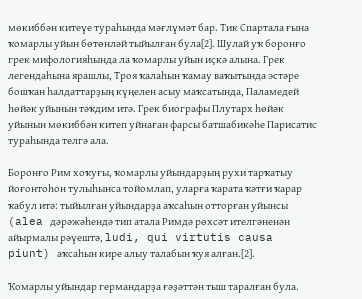мөкиббән китеүе тураһында мәғлүмәт бар. Тик Спартала ғына ҡомарлы уйын бөтөнләй тыйылған була[2]. Шулай уҡ боронғо грек мифологияһында ла ҡомарлы уйын иҫкә алына. Грек легендаһына ярашлы, Троя ҡалаһын ҡамау ваҡытында эстәре бошҡан һалдаттарҙың күңелен асыу маҡсатында, Паламедей һөйәк уйынын тәҡдим итә. Грек биографы Плутарх һөйәк уйынын мөкиббән китеп уйнаған фарсы батшабикәһе Парисатис тураһында телгә ала.

Боронғо Рим хоҡуғы, ҡомарлы уйындарҙың рухи тарҡатыу йоғонтоһон тулыһынса тойомлап, уларға ҡарата ҡәтғи ҡарар ҡабул итә: тыйылған уйындарҙа аҡсаһын отторған уйынсы (alea дәрәжәһендә тип атала Римдә рөхсәт ителгәненән айырмалы рәүештә, ludi, qui virtutis causa piunt) аҡсаһын кире алыу талабын ҡуя алған.[2].

Ҡомарлы уйындар германдарҙа ғәҙәттән тыш таралған була.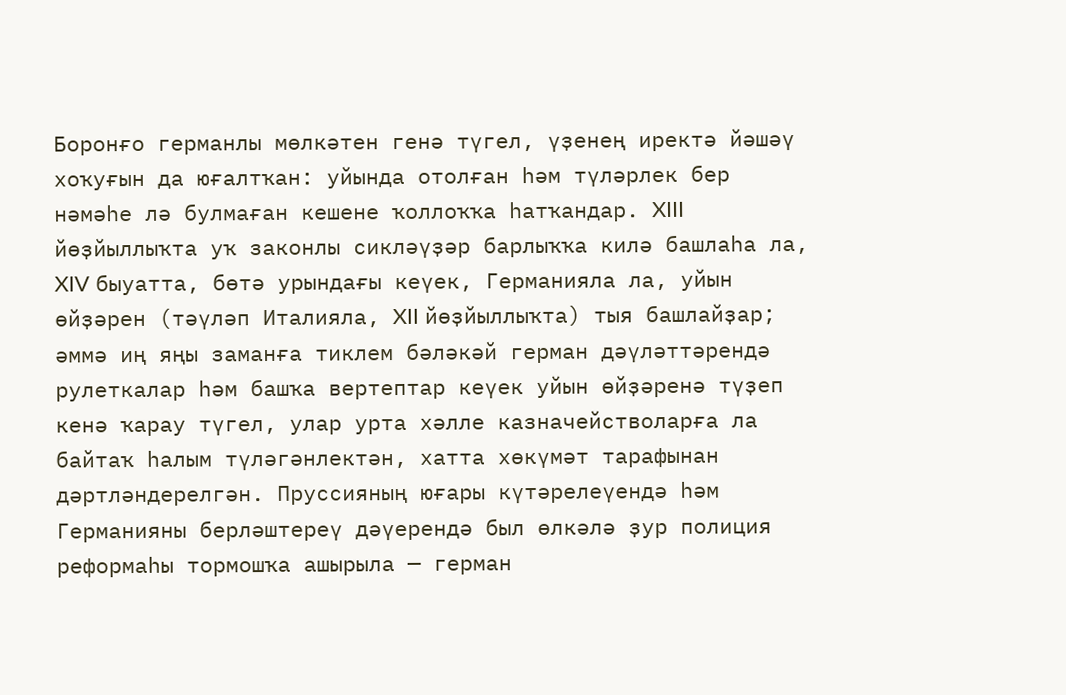Боронғо германлы мөлкәтен генә түгел, үҙенең иректә йәшәү хоҡуғын да юғалтҡан: уйында отолған һәм түләрлек бер нәмәһе лә булмаған кешене ҡоллоҡҡа һатҡандар. XIII йөҙйыллыҡта уҡ законлы сикләүҙәр барлыҡҡа килә башлаһа ла, XIV быуатта, бөтә урындағы кеүек, Германияла ла, уйын өйҙәрен (тәүләп Италияла, XII йөҙйыллыҡта) тыя башлайҙар; әммә иң яңы заманға тиклем бәләкәй герман дәүләттәрендә рулеткалар һәм башҡа вертептар кеүек уйын өйҙәренә түҙеп кенә ҡарау түгел, улар урта хәлле казначействоларға ла байтаҡ һалым түләгәнлектән, хатта хөкүмәт тарафынан дәртләндерелгән. Пруссияның юғары күтәрелеүендә һәм Германияны берләштереү дәүерендә был өлкәлә ҙур полиция реформаһы тормошҡа ашырыла — герман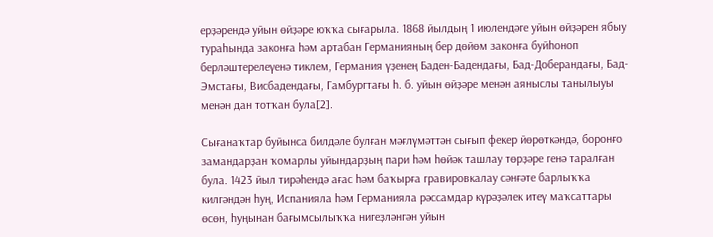ерҙәрендә уйын өйҙәре юҡҡа сығарыла. 1868 йылдың 1 июлендәге уйын өйҙәрен ябыу тураһында законға һәм артабан Германияның бер дөйөм законға буйһоноп берләштерелеүенә тиклем, Германия үҙенең Баден-Бадендағы, Бад-Доберандағы, Бад-Эмстағы, Висбадендағы, Гамбургтағы һ. б. уйын өйҙәре менән аяныслы танылыуы менән дан тотҡан була[2].

Сығанаҡтар буйынса билдәле булған мәғлүмәттән сығып фекер йөрөткәндә, боронғо замандарҙан ҡомарлы уйындарҙың пари һәм һөйәк ташлау төрҙәре генә таралған була. 1423 йыл тирәһендә ағас һәм баҡырға гравировкалау сәнғәте барлыҡҡа килгәндән һуң, Испанияла һәм Германияла рәссамдар күрәҙәлек итеү маҡсаттары өсөн, һуңынан бағымсылыҡҡа нигеҙләнгән уйын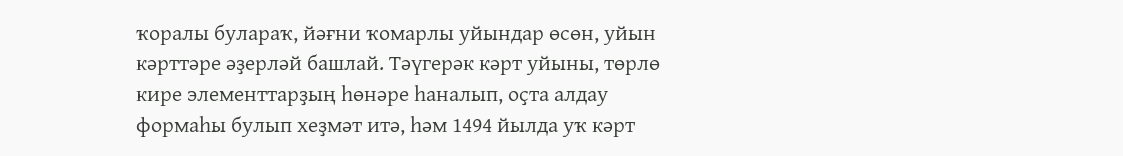ҡоралы булараҡ, йәғни ҡомарлы уйындар өсөн, уйын кәрттәре әҙерләй башлай. Тәүгерәк кәрт уйыны, төрлө кире элементтарҙың һөнәре һаналып, оҫта алдау формаһы булып хеҙмәт итә, һәм 1494 йылда уҡ кәрт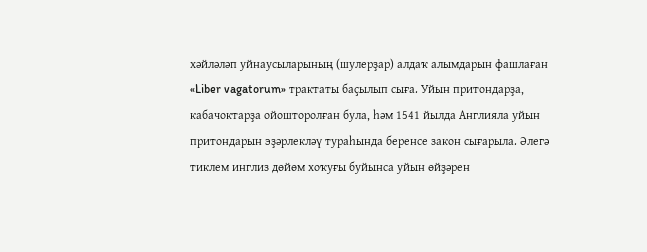хәйләләп уйнаусыларының (шулерҙар) алдаҡ алымдарын фашлаған «Liber vagatorum» трактаты баҫылып сыға. Уйын притондарҙа, кабачоктарҙа ойошторолған була, һәм 1541 йылда Англияла уйын притондарын эҙәрлекләү тураһында беренсе закон сығарыла. Әлегә тиклем инглиз дөйөм хоҡуғы буйынса уйын өйҙәрен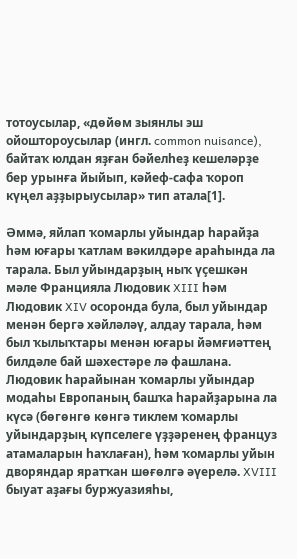тотоусылар, «дөйөм зыянлы эш ойоштороусылар (ингл. common nuisance), байтаҡ юлдан яҙған бәйелһеҙ кешеләрҙе бер урынға йыйып, кәйеф-сафа ҡороп күңел аҙҙырыусылар» тип атала[1].

Әммә, яйлап ҡомарлы уйындар һарайҙа һәм юғары ҡатлам вәкилдәре араһында ла тарала. Был уйындарҙың ныҡ үҫешкән мәле Францияла Людовик XIII һәм Людовик XIV осоронда була, был уйындар менән бергә хәйләләү, алдау тарала, һәм был ҡылыҡтары менән юғары йәмғиәттең билдәле бай шәхестәре лә фашлана. Людовик һарайынан ҡомарлы уйындар модаһы Европаның башҡа һарайҙарына ла күсә (бөгөнгө көнгә тиклем ҡомарлы уйындарҙың күпселеге үҙҙәренең француз атамаларын һаҡлаған), һәм ҡомарлы уйын дворяндар яратҡан шөғөлгә әүерелә. XVIII быуат аҙағы буржуазияһы,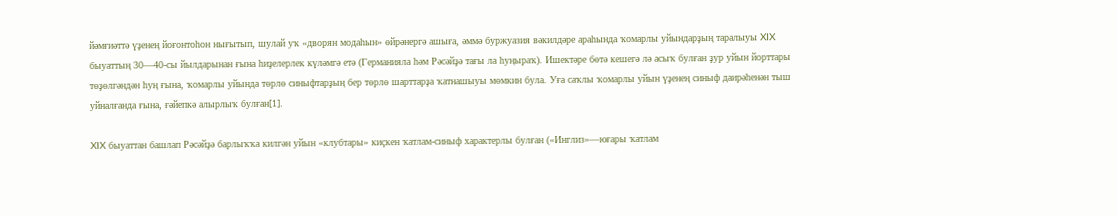йәмғиәттә үҙенең йоғонтоһон нығытып, шулай уҡ «дворян модаһын» өйрәнергә ашыға, әммә буржуазия вәкилдәре араһында ҡомарлы уйындарҙың таралыуы XIX быуаттың 30—40-сы йылдарынан ғына һиҙелерлек күләмгә етә (Германияла һәм Рәсәйҙә тағы ла һуңыраҡ). Ишектәре бөтә кешегә лә асыҡ булған ҙур уйын йорттары төҙөлгәндән һуң ғына, ҡомарлы уйында төрлө синыфтарҙың бер төрлө шарттарҙа ҡатнашыуы мөмкин була. Уға саҡлы ҡомарлы уйын үҙенең синыф даирәһенән тыш уйналғанда ғына, ғәйепкә алырлыҡ булған[1].

XIX быуаттан башлап Рәсәйҙә барлыҡҡа килгән уйын «клубтары» киҫкен ҡатлам-синыф характерлы булған («Инглиз»—юғары ҡатлам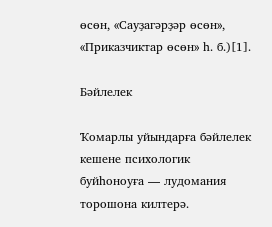өсөн, «Сауҙагәрҙәр өсөн», «Приказчиктар өсөн» һ. б.)[1].

Бәйлелек

Ҡомарлы уйындарға бәйлелек кешене психологик буйһоноуға — лудомания торошона килтерә.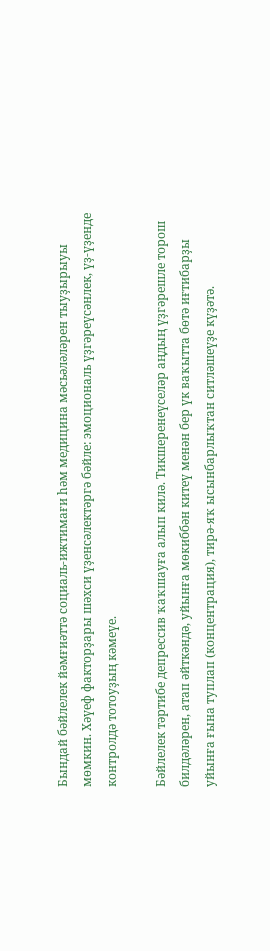Бындай бәйлелек йәмғиәттә социаль-ижтимағи һәм медицина мәсьәләләрен тыуҙырыуы мөмкин. Хәүеф факторҙары шәхси үҙенсәлектәргә бәйле: эмоциональ үҙгәреүсәнлек, үҙ-үҙенде контролдә тотоуҙың кәмеүе.

Бәйлелек тәртибе депрессив ҡаҡшауға алып килә. Тикшеренеүселәр аңдың үҙгәрешле торош билдәләрен, атап әйткәндә, уйынға мөкиббән китеү менән бер үк ваҡытта бөтә иғтибарҙы уйынға ғына туплап (концентрация), тирә-яҡ ысынбарлыҡтан ситләшеүҙе күҙәтә.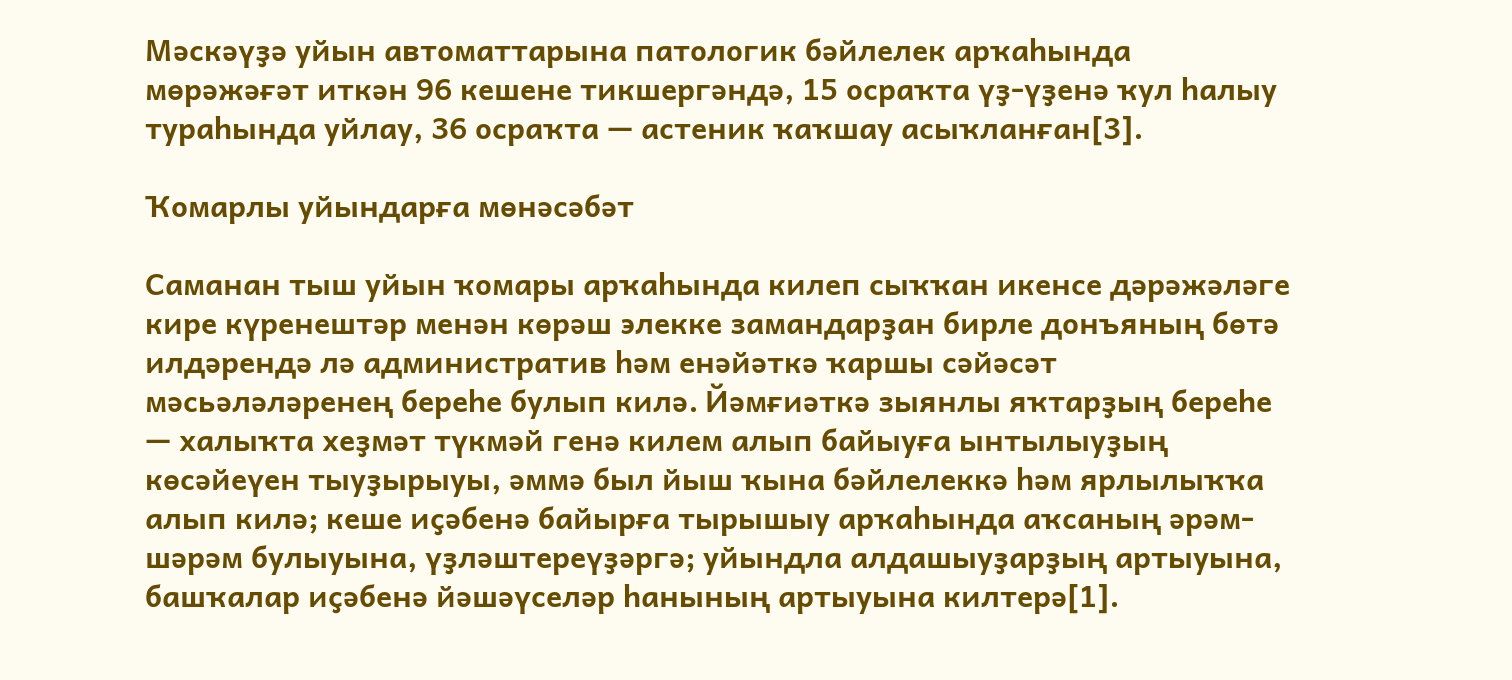Мәскәүҙә уйын автоматтарына патологик бәйлелек арҡаһында мөрәжәғәт иткән 96 кешене тикшергәндә, 15 осраҡта үҙ-үҙенә ҡул һалыу тураһында уйлау, 36 осраҡта — астеник ҡаҡшау асыҡланған[3].

Ҡомарлы уйындарға мөнәсәбәт

Саманан тыш уйын ҡомары арҡаһында килеп сыҡҡан икенсе дәрәжәләге кире күренештәр менән көрәш элекке замандарҙан бирле донъяның бөтә илдәрендә лә административ һәм енәйәткә ҡаршы сәйәсәт мәсьәләләренең береһе булып килә. Йәмғиәткә зыянлы яҡтарҙың береһе — халыҡта хеҙмәт түкмәй генә килем алып байыуға ынтылыуҙың көсәйеүен тыуҙырыуы, әммә был йыш ҡына бәйлелеккә һәм ярлылыҡҡа алып килә; кеше иҫәбенә байырға тырышыу арҡаһында аҡсаның әрәм-шәрәм булыуына, үҙләштереүҙәргә; уйындла алдашыуҙарҙың артыуына, башҡалар иҫәбенә йәшәүселәр һанының артыуына килтерә[1].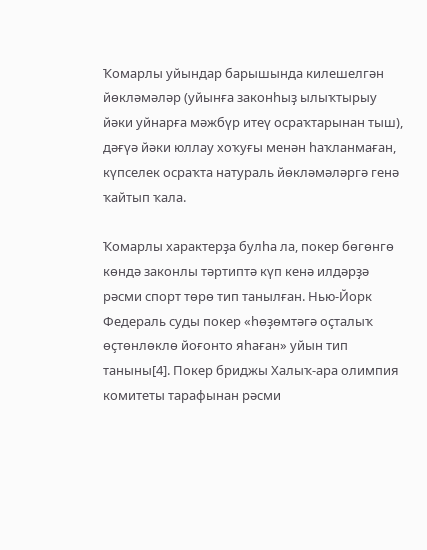Ҡомарлы уйындар барышында килешелгән йөкләмәләр (уйынға законһыҙ ылыҡтырыу йәки уйнарға мәжбүр итеү осраҡтарынан тыш), дәғүә йәки юллау хоҡуғы менән һаҡланмаған, күпселек осраҡта натураль йөкләмәләргә генә ҡайтып ҡала.

Ҡомарлы характерҙа булһа ла, покер бөгөнгө көндә законлы тәртиптә күп кенә илдәрҙә рәсми спорт төрө тип танылған. Нью-Йорк Федераль суды покер «һөҙөмтәгә оҫталыҡ өҫтөнлөклө йоғонто яһаған» уйын тип таныны[4]. Покер бриджы Халыҡ-ара олимпия комитеты тарафынан рәсми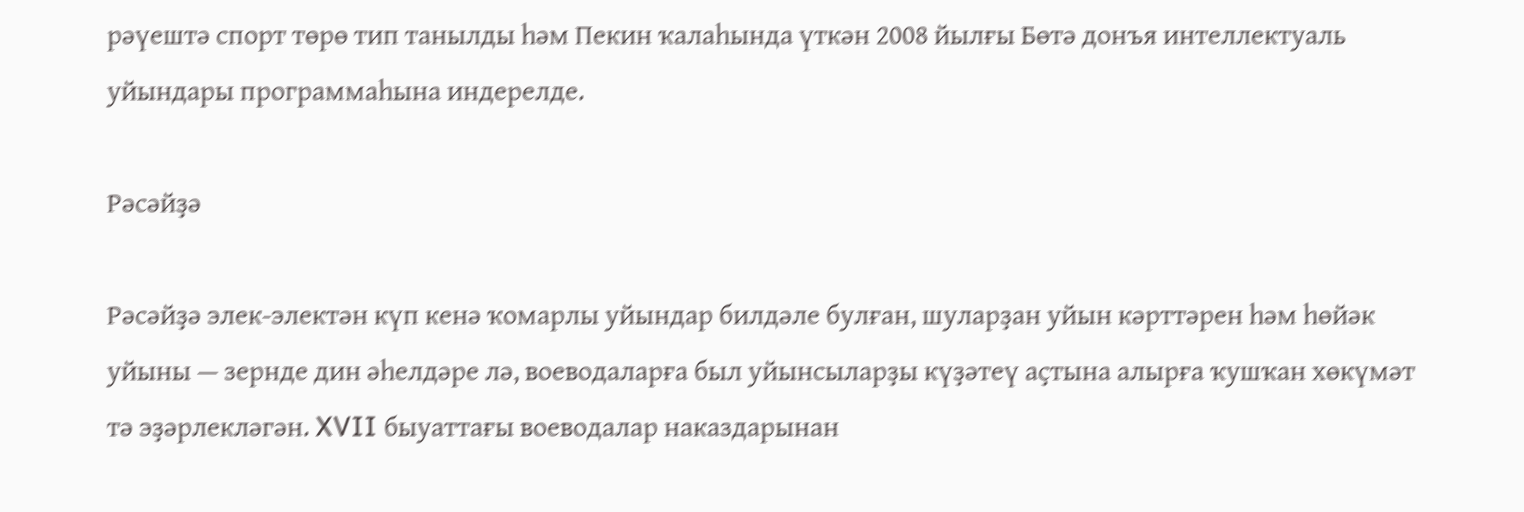рәүештә спорт төрө тип танылды һәм Пекин ҡалаһында үткән 2008 йылғы Бөтә донъя интеллектуаль уйындары программаһына индерелде.

Рәсәйҙә

Рәсәйҙә элек-электән күп кенә ҡомарлы уйындар билдәле булған, шуларҙан уйын кәрттәрен һәм һөйәк уйыны — зернде дин әһелдәре лә, воеводаларға был уйынсыларҙы күҙәтеү аҫтына алырға ҡушҡан хөкүмәт тә эҙәрлекләгән. XVII быуаттағы воеводалар наказдарынан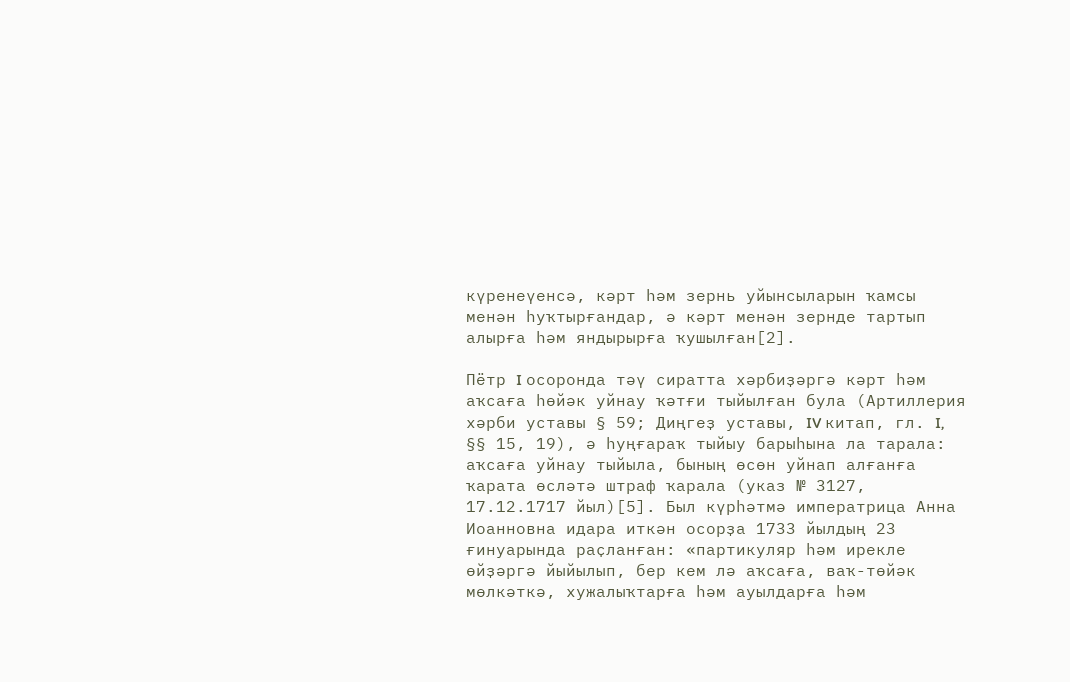күренеүенсә, кәрт һәм зернь уйынсыларын ҡамсы менән һуҡтырғандар, ә кәрт менән зернде тартып алырға һәм яндырырға ҡушылған[2].

Пётр I осоронда тәү сиратта хәрбиҙәргә кәрт һәм аҡсаға һөйәк уйнау ҡәтғи тыйылған була (Артиллерия хәрби уставы § 59; Диңгеҙ уставы, IV китап, гл. I, §§ 15, 19), ә һуңғараҡ тыйыу барыһына ла тарала: аҡсаға уйнау тыйыла, бының өсөн уйнап алғанға ҡарата өсләтә штраф ҡарала (указ № 3127, 17.12.1717 йыл)[5]. Был күрһәтмә императрица Анна Иоанновна идара иткән осорҙа 1733 йылдың 23 ғинуарында раҫланған: «партикуляр һәм ирекле өйҙәргә йыйылып, бер кем лә аҡсаға, ваҡ-төйәк мөлкәткә, хужалыҡтарға һәм ауылдарға һәм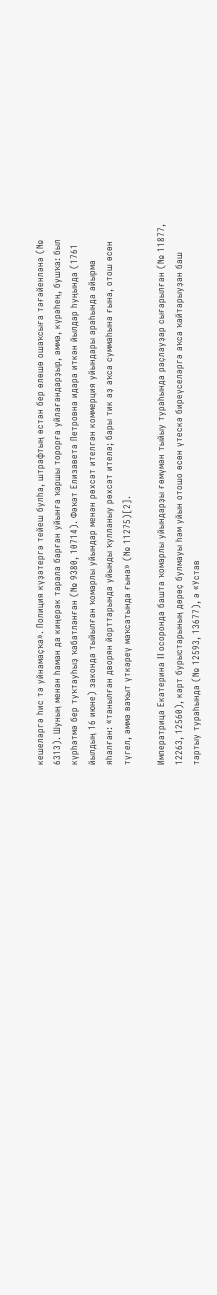кешеләргә һис тә уйнамаҫҡа». Полиция күҙәтергә тейеш булһа, штрафтың өстән бер өлөшө ошаҡсыға тәғәйенләнә (№ 6313). Шуның менән һаман да киңерәк тарала барған уйынға ҡаршы торорға уйлағандарҙыр, әммә, күрәһең, бушҡа: был күрһәтмә бер туҡтауһыҙ ҡабатланған (№ 9380, 10714). Фәҡәт Елизавета Петровна идара иткән йылдар һуңында (1761 йылдың 16 июне) законда тыйылған ҡомарлы уйындар менән рөхсәт ителгән коммерция уйындары араһында айырма яһалған: «танылған дворян йорттарында уйынды ҡулланыу рөхсәт ителә; бары тик аҙ аҡса суммаһына ғына, отош өсөн түгел, әммә ваҡыт үткәреү маҡсатында ғына» (№ 11275)[2].

Императрица Екатерина II осоронда башта ҡомарлы уйындарҙы ғөмүмән тыйыу тураһында раҫлауҙар сығарылған (№ 11877, 12263, 12560), кәрт бурыстарының дөрөҫ булмауы һәм уйын отошо өсөн үтескә биреүселәргә аҡса ҡайтарыуҙан баш тартыу тураһында (№ 12593, 13677), ә «Устав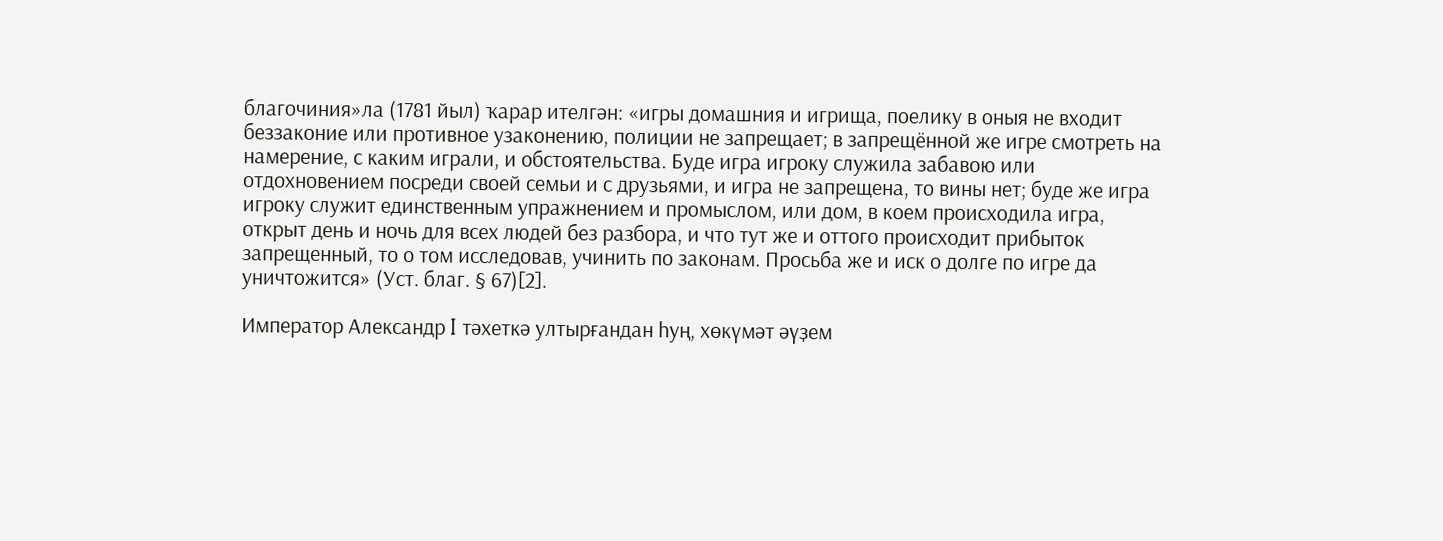благочиния»ла (1781 йыл) ҡарар ителгән: «игры домашния и игрища, поелику в оныя не входит беззаконие или противное узаконению, полиции не запрещает; в запрещённой же игре смотреть на намерение, с каким играли, и обстоятельства. Буде игра игроку служила забавою или отдохновением посреди своей семьи и с друзьями, и игра не запрещена, то вины нет; буде же игра игроку служит единственным упражнением и промыслом, или дом, в коем происходила игра, открыт день и ночь для всех людей без разбора, и что тут же и оттого происходит прибыток запрещенный, то о том исследовав, учинить по законам. Просьба же и иск о долге по игре да уничтожится» (Уст. благ. § 67)[2].

Император Александр I тәхеткә ултырғандан һуң, хөкүмәт әүҙем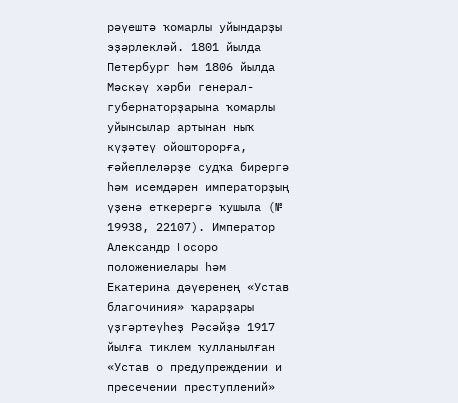рәүештә ҡомарлы уйындарҙы эҙәрлекләй. 1801 йылда Петербург һәм 1806 йылда Мәскәү хәрби генерал-губернаторҙарына ҡомарлы уйынсылар артынан ныҡ күҙәтеү ойошторорға, ғәйеплеләрҙе судҡа бирергә һәм исемдәрен императорҙың үҙенә еткерергә ҡушыла (№ 19938, 22107). Император Александр I осоро положениелары һәм Екатерина дәүеренең «Устав благочиния» ҡарарҙары үҙгәртеүһеҙ Рәсәйҙә 1917 йылға тиклем ҡулланылған «Устав о предупреждении и пресечении преступлений»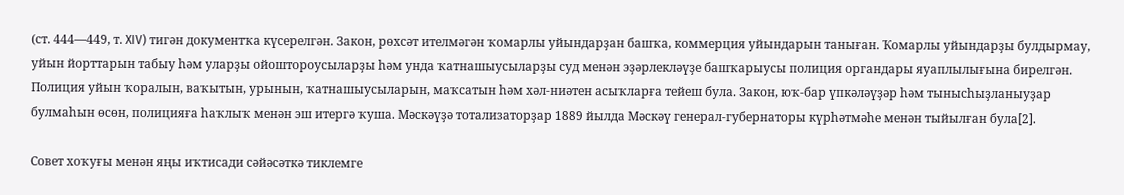(ст. 444—449, т. XIV) тигән документҡа күсерелгән. Закон, рөхсәт ителмәгән ҡомарлы уйындарҙан башҡа, коммерция уйындарын таныған. Ҡомарлы уйындарҙы булдырмау, уйын йорттарын табыу һәм уларҙы ойоштороусыларҙы һәм унда ҡатнашыусыларҙы суд менән эҙәрлекләүҙе башҡарыусы полиция органдары яуаплылығына бирелгән. Полиция уйын ҡоралын, ваҡытын, урынын, ҡатнашыусыларын, маҡсатын һәм хәл-ниәтен асыҡларға тейеш була. Закон, юҡ-бар үпкәләүҙәр һәм тынысһыҙланыуҙар булмаһын өсөн, полицияға һаҡлыҡ менән эш итергә ҡуша. Мәскәүҙә тотализаторҙар 1889 йылда Мәскәү генерал-губернаторы күрһәтмәһе менән тыйылған була[2].

Совет хоҡуғы менән яңы иҡтисади сәйәсәткә тиклемге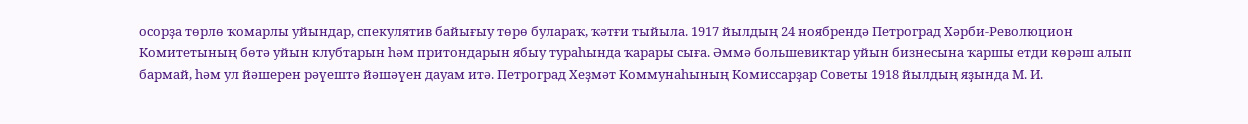осорҙа төрлө ҡомарлы уйындар, спекулятив байығыу төрө булараҡ, ҡәтғи тыйыла. 1917 йылдың 24 ноябрендә Петроград Хәрби-Революцион Комитетының бөтә уйын клубтарын һәм притондарын ябыу тураһында ҡарары сыға. Әммә большевиктар уйын бизнесына ҡаршы етди көрәш алып бармай, һәм ул йәшерен рәүештә йәшәүен дауам итә. Петроград Хеҙмәт Коммунаһының Комиссарҙар Советы 1918 йылдың яҙында М. И.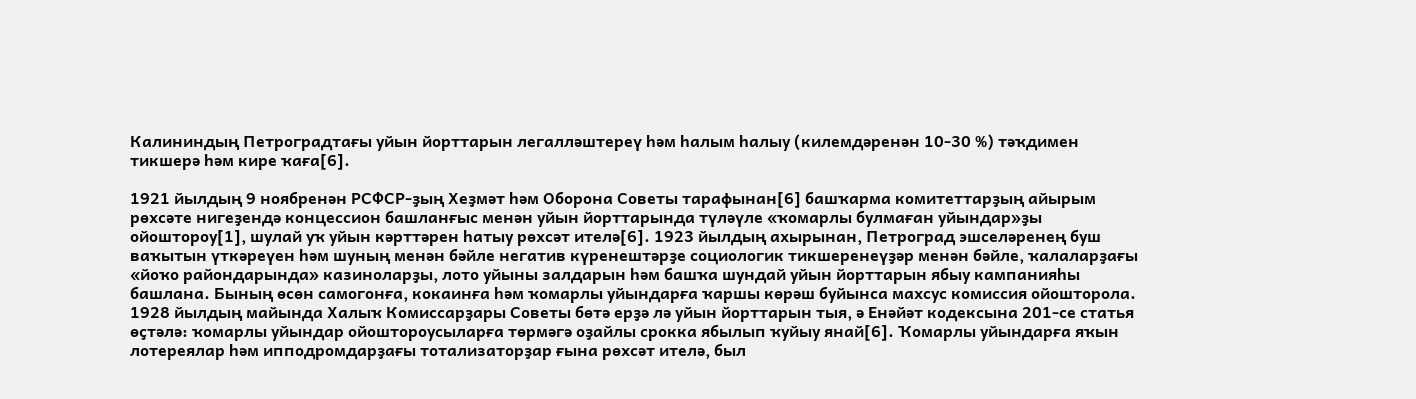Калининдың Петроградтағы уйын йорттарын легалләштереү һәм һалым һалыу (килемдәренән 10-30 %) тәҡдимен тикшерә һәм кире ҡаға[6].

1921 йылдың 9 ноябренән РСФСР-ҙың Хеҙмәт һәм Оборона Советы тарафынан[6] башҡарма комитеттарҙың айырым рөхсәте нигеҙендә концессион башланғыс менән уйын йорттарында түләүле «ҡомарлы булмаған уйындар»ҙы ойоштороу[1], шулай уҡ уйын кәрттәрен һатыу рөхсәт ителә[6]. 1923 йылдың ахырынан, Петроград эшселәренең буш ваҡытын үткәреүен һәм шуның менән бәйле негатив күренештәрҙе социологик тикшеренеүҙәр менән бәйле, ҡалаларҙағы «йоҡо райондарында» казиноларҙы, лото уйыны залдарын һәм башҡа шундай уйын йорттарын ябыу кампанияһы башлана. Бының өсөн самогонға, кокаинға һәм ҡомарлы уйындарға ҡаршы көрәш буйынса махсус комиссия ойошторола. 1928 йылдың майында Халыҡ Комиссарҙары Советы бөтә ерҙә лә уйын йорттарын тыя, ә Енәйәт кодексына 201-се статья өҫтәлә: ҡомарлы уйындар ойоштороусыларға төрмәгә оҙайлы срокка ябылып ҡуйыу янай[6]. Ҡомарлы уйындарға яҡын лотереялар һәм ипподромдарҙағы тотализаторҙар ғына рөхсәт ителә, был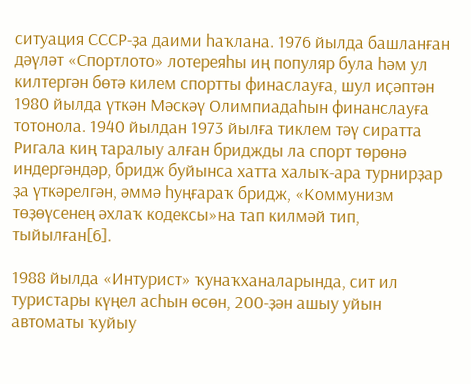ситуация СССР-ҙа даими һаҡлана. 1976 йылда башланған дәүләт «Спортлото» лотереяһы иң популяр була һәм ул килтергән бөтә килем спортты финаслауға, шул иҫәптән 1980 йылда үткән Мәскәү Олимпиадаһын финанслауға тотонола. 1940 йылдан 1973 йылға тиклем тәү сиратта Ригала киң таралыу алған бриджды ла спорт төрөнә индергәндәр, бридж буйынса хатта халыҡ-ара турнирҙар ҙа үткәрелгән, әммә һуңғараҡ бридж, «Коммунизм төҙөүсенең әхлаҡ кодексы»на тап килмәй тип, тыйылған[6].

1988 йылда «Интурист» ҡунаҡханаларында, сит ил туристары күңел асһын өсөн, 200-ҙән ашыу уйын автоматы ҡуйыу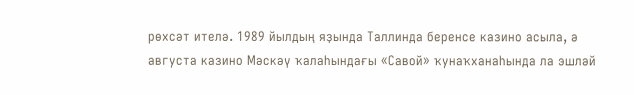рөхсәт ителә. 1989 йылдың яҙында Таллинда беренсе казино асыла, ә августа казино Мәскәү ҡалаһындағы «Савой» ҡунаҡханаһында ла эшләй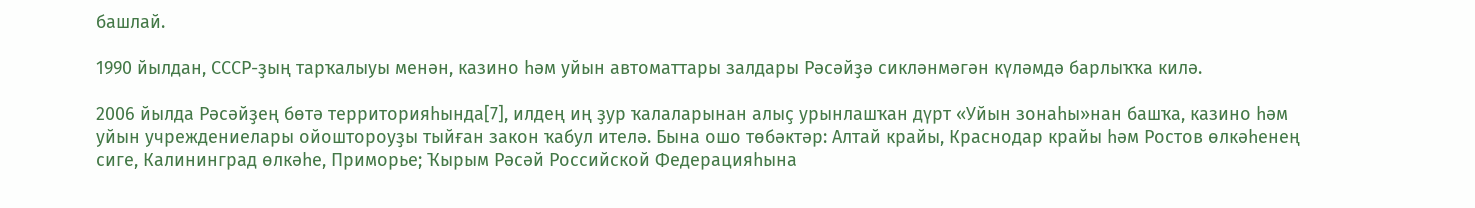башлай.

1990 йылдан, СССР-ҙың тарҡалыуы менән, казино һәм уйын автоматтары залдары Рәсәйҙә сикләнмәгән күләмдә барлыҡҡа килә.

2006 йылда Рәсәйҙең бөтә территорияһында[7], илдең иң ҙур ҡалаларынан алыҫ урынлашҡан дүрт «Уйын зонаһы»нан башҡа, казино һәм уйын учреждениелары ойоштороуҙы тыйған закон ҡабул ителә. Бына ошо төбәктәр: Алтай крайы, Краснодар крайы һәм Ростов өлкәһенең сиге, Калининград өлкәһе, Приморье; Ҡырым Рәсәй Российской Федерацияһына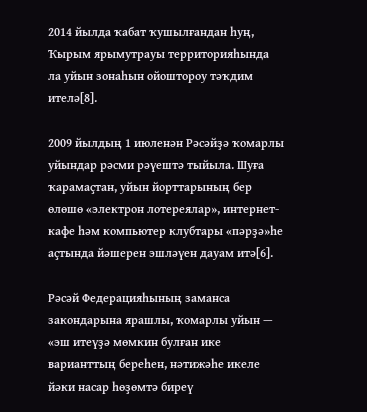2014 йылда ҡабат ҡушылғандан һуң, Ҡырым ярымутрауы территорияһында ла уйын зонаһын ойоштороу тәҡдим ителә[8].

2009 йылдың 1 июленән Рәсәйҙә ҡомарлы уйындар рәсми рәүештә тыйыла. Шуға ҡарамаҫтан, уйын йорттарының бер өлөшө «электрон лотереялар», интернет-кафе һәм компьютер клубтары «пәрҙә»һе аҫтында йәшерен эшләүен дауам итә[6].

Рәсәй Федерацияһының заманса закондарына ярашлы, ҡомарлы уйын — «эш итеүҙә мөмкин булған ике варианттың береһен, нәтижәһе икеле йәки насар һөҙөмтә биреү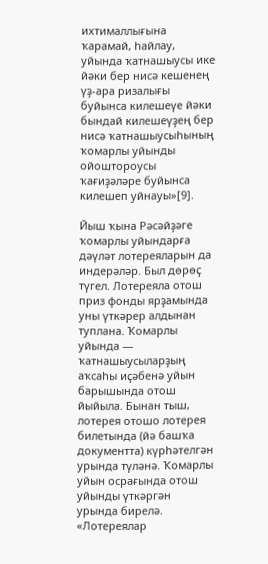ихтималлығына ҡарамай, һайлау, уйында ҡатнашыусы ике йәки бер нисә кешенең үҙ-ара ризалығы буйынса килешеүе йәки бындай килешеүҙең бер нисә ҡатнашыусыһының ҡомарлы уйынды ойоштороусы ҡағиҙәләре буйынса килешеп уйнауы»[9].

Йыш ҡына Рәсәйҙәге ҡомарлы уйындарға дәүләт лотереяларын да индерәләр. Был дөрөҫ түгел. Лотереяла отош приз фонды ярҙамында уны үткәрер алдынан туплана. Ҡомарлы уйында — ҡатнашыусыларҙың аҡсаһы иҫәбенә уйын барышында отош йыйыла. Бынан тыш, лотерея отошо лотерея билетында (йә башҡа документта) күрһәтелгән урында түләнә. Ҡомарлы уйын осрағында отош уйынды үткәргән урында бирелә. «Лотереялар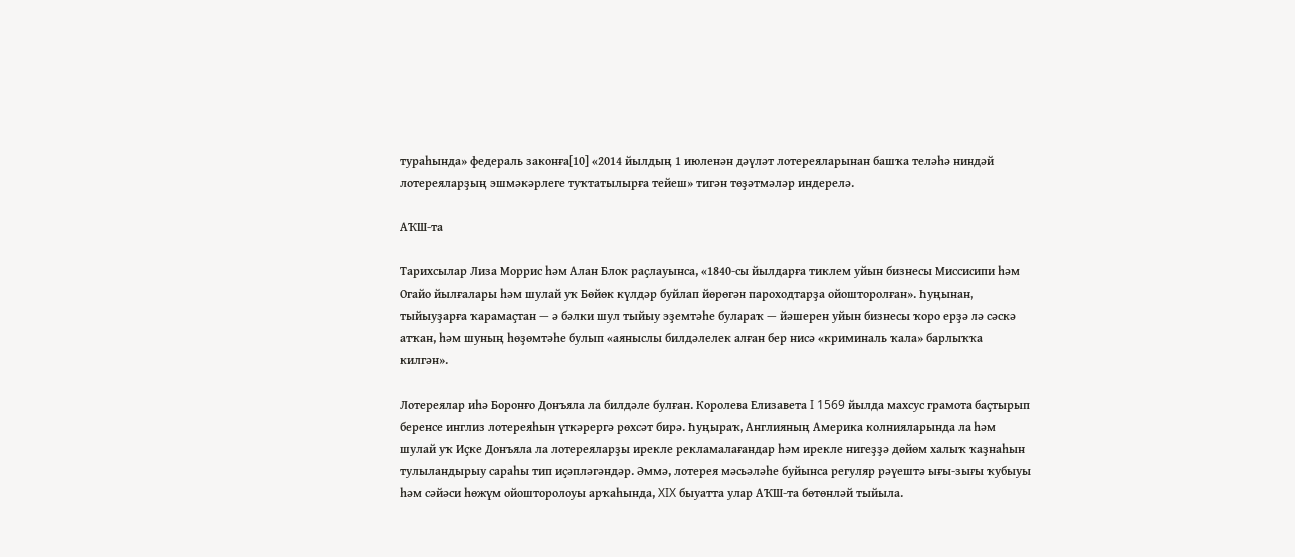тураһында» федераль законға[10] «2014 йылдың 1 июленән дәүләт лотереяларынан башҡа теләһә ниндәй лотереяларҙың эшмәкәрлеге туҡтатылырға тейеш» тигән төҙәтмәләр индерелә.

АҠШ-та

Тарихсылар Лиза Моррис һәм Алан Блок раҫлауынса, «1840-сы йылдарға тиклем уйын бизнесы Миссисипи һәм Огайо йылғалары һәм шулай уҡ Бөйөк күлдәр буйлап йөрөгән пароходтарҙа ойошторолған». Һуңынан, тыйыуҙарға ҡарамаҫтан — ә бәлки шул тыйыу эҙемтәһе булараҡ — йәшерен уйын бизнесы ҡоро ерҙә лә сәскә атҡан, һәм шуның һөҙөмтәһе булып «аяныслы билдәлелек алған бер нисә «криминаль ҡала» барлыҡҡа килгән».

Лотереялар иһә Боронғо Донъяла ла билдәле булған. Королева Елизавета I 1569 йылда махсус грамота баҫтырып беренсе инглиз лотереяһын үткәрергә рөхсәт бирә. Һуңыраҡ, Англияның Америка колнияларында ла һәм шулай уҡ Иҫке Донъяла ла лотереяларҙы ирекле рекламалағандар һәм ирекле нигеҙҙә дөйөм халыҡ ҡаҙнаһын тулыландырыу сараһы тип иҫәпләгәндәр. Әммә, лотерея мәсьәләһе буйынса регуляр рәүештә ығы-зығы ҡубыуы һәм сәйәси һөжүм ойошторолоуы арҡаһында, XIX быуатта улар АҠШ-та бөтөнләй тыйыла.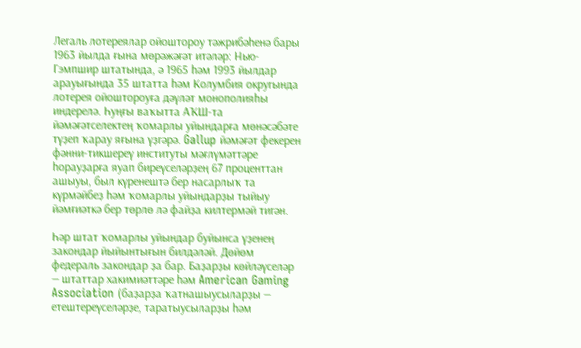Легаль лотереялар ойоштороу тәжрибәһенә бары 1963 йылда ғына мөрәжәғәт итәләр: Нью-Гэмпшир штатында, ә 1965 һәм 1993 йылдар арауығында 35 штатта һәм Колумбия округында лотерея ойоштороуға дәүләт монополияһы индерелә. Һуңғы ваҡытта АҠШ-та йәмәғәтселектең ҡомарлы уйындарға мөнәсәбәте түҙеп ҡарау яғына үҙгәрә. Gallup йәмәғәт фекерен фәнни-тикшереү институты мәғлүмәттәре һорауҙарға яуап биреүселәрҙең 67 проценттан ашыуы, был күренештә бер насарлыҡ та күрмәйбеҙ һәм ҡомарлы уйындарҙы тыйыу йәмғиәткә бер төрлө лә файҙа килтермәй тигән.

Һәр штат ҡомарлы уйындар буйынса үҙенең закондар йыйынтығын билдәләй. Дөйөм федераль закондар ҙа бар. Баҙарҙы көйләүселәр — штаттар хакимиәттәре һәм American Gaming Association (баҙарҙа ҡатнашыусыларҙы — етештереүселәрҙе, таратыусыларҙы һәм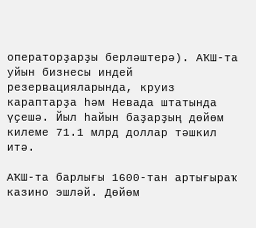операторҙарҙы берләштерә). АҠШ-та уйын бизнесы индей резервацияларында, круиз караптарҙа һәм Невада штатында үҫешә. Йыл һайын баҙарҙың дөйөм килеме 71.1 млрд доллар тәшкил итә.

АҠШ-та барлығы 1600-тан артығыраҡ казино эшләй. Дөйөм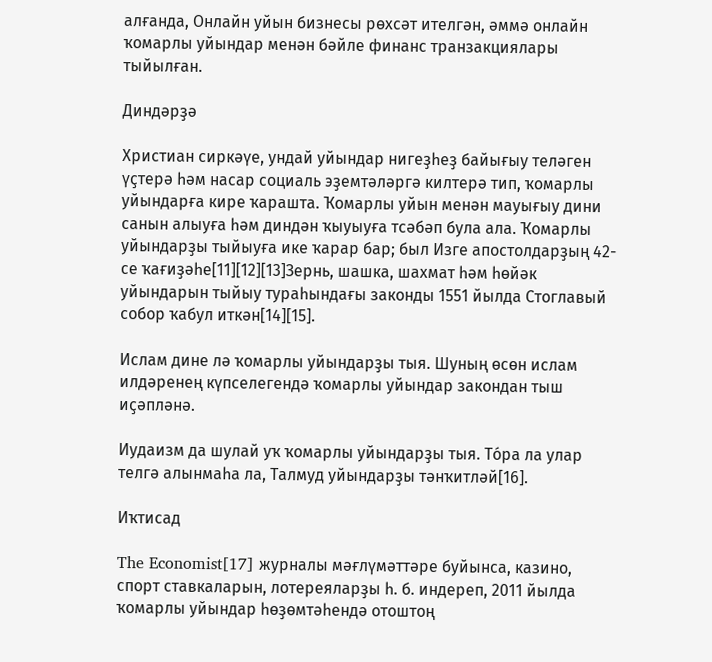алғанда, Онлайн уйын бизнесы рөхсәт ителгән, әммә онлайн ҡомарлы уйындар менән бәйле финанс транзакциялары тыйылған.

Диндәрҙә

Христиан сиркәүе, ундай уйындар нигеҙһеҙ байығыу теләген үҫтерә һәм насар социаль эҙемтәләргә килтерә тип, ҡомарлы уйындарға кире ҡарашта. Ҡомарлы уйын менән мауығыу дини санын алыуға һәм диндән ҡыуыуға тсәбәп була ала. Ҡомарлы уйындарҙы тыйыуға ике ҡарар бар; был Изге апостолдарҙың 42-се ҡағиҙәһе[11][12][13]Зернь, шашка, шахмат һәм һөйәк уйындарын тыйыу тураһындағы законды 1551 йылда Стоглавый собор ҡабул иткән[14][15].

Ислам дине лә ҡомарлы уйындарҙы тыя. Шуның өсөн ислам илдәренең күпселегендә ҡомарлы уйындар закондан тыш иҫәпләнә.

Иудаизм да шулай уҡ ҡомарлы уйындарҙы тыя. То́ра ла улар телгә алынмаһа ла, Талмуд уйындарҙы тәнҡитләй[16].

Иҡтисад

The Economist[17] журналы мәғлүмәттәре буйынса, казино, спорт ставкаларын, лотереяларҙы һ. б. индереп, 2011 йылда ҡомарлы уйындар һөҙөмтәһендә отоштоң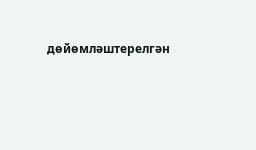дөйөмләштерелгән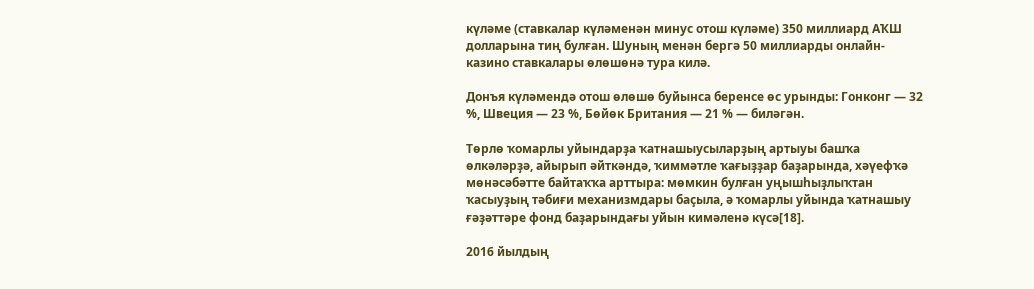күләме (ставкалар күләменән минус отош күләме) 350 миллиард АҠШ долларына тиң булған. Шуның менән бергә 50 миллиарды онлайн-казино ставкалары өлөшөнә тура килә.

Донъя күләмендә отош өлөшө буйынса беренсе өс урынды: Гонконг — 32 %, Швеция — 23 %, Бөйөк Британия — 21 % — биләгән.

Төрлө ҡомарлы уйындарҙа ҡатнашыусыларҙың артыуы башҡа өлкәләрҙә, айырып әйткәндә, ҡиммәтле ҡағыҙҙар баҙарында, хәүефҡә мөнәсәбәтте байтаҡҡа арттыра: мөмкин булған уңышһыҙлыҡтан ҡасыуҙың тәбиғи механизмдары баҫыла, ә ҡомарлы уйында ҡатнашыу ғәҙәттәре фонд баҙарындағы уйын кимәленә күсә[18].

2016 йылдың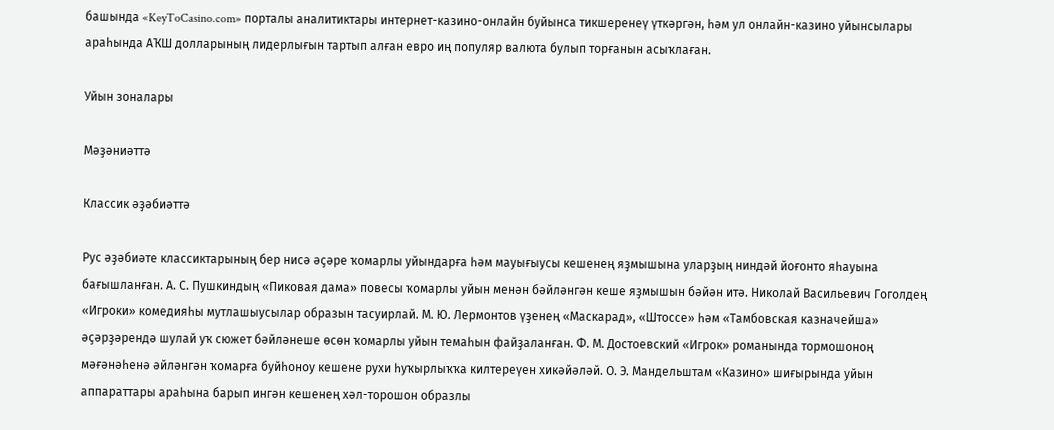башында «KeyToCasino.com» порталы аналитиктары интернет-казино-онлайн буйынса тикшеренеү үткәргән, һәм ул онлайн-казино уйынсылары араһында АҠШ долларының лидерлығын тартып алған евро иң популяр валюта булып торғанын асыҡлаған.

Уйын зоналары

Мәҙәниәттә

Классик әҙәбиәттә

Рус әҙәбиәте классиктарының бер нисә әҫәре ҡомарлы уйындарға һәм мауығыусы кешенең яҙмышына уларҙың ниндәй йоғонто яһауына бағышланған. А. С. Пушкиндың «Пиковая дама» повесы ҡомарлы уйын менән бәйләнгән кеше яҙмышын бәйән итә. Николай Васильевич Гоголдең «Игроки» комедияһы мутлашыусылар образын тасуирлай. М. Ю. Лермонтов үҙенең «Маскарад», «Штоссе» һәм «Тамбовская казначейша» әҫәрҙәрендә шулай уҡ сюжет бәйләнеше өсөн ҡомарлы уйын темаһын файҙаланған. Ф. М. Достоевский «Игрок» романында тормошоноң мәғәнәһенә әйләнгән ҡомарға буйһоноу кешене рухи һуҡырлыҡҡа килтереүен хикәйәләй. О. Э. Мандельштам «Казино» шиғырында уйын аппараттары араһына барып ингән кешенең хәл-торошон образлы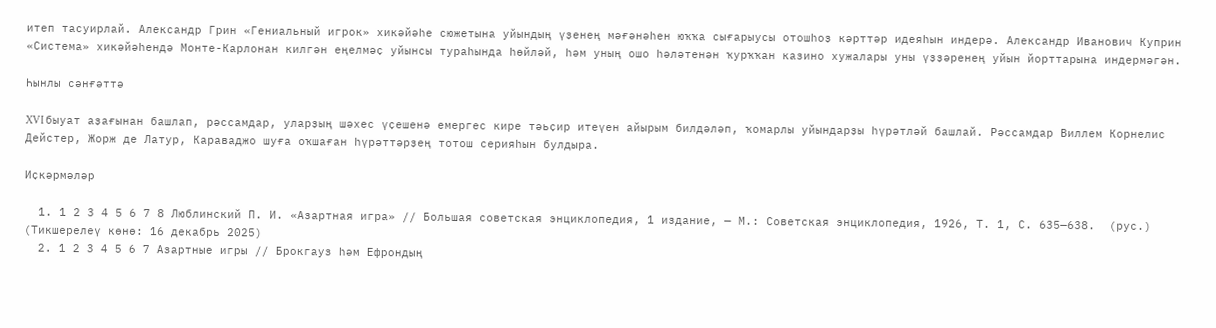итеп тасуирлай. Александр Грин «Гениальный игрок» хикәйәһе сюжетына уйындың үҙенең мәғәнәһен юҡҡа сығарыусы отошһоҙ кәрттәр идеяһын индерә. Александр Иванович Куприн «Система» хикәйәһендә Монте-Карлонан килгән еңелмәҫ уйынсы тураһында һөйләй, һәм уның ошо һәләтенән ҡурҡҡан казино хужалары уны үҙҙәренең уйын йорттарына индермәгән.

Һынлы сәнғәттә

XVI быуат аҙағынан башлап, рәссамдар, уларҙың шәхес үҫешенә емергес кире тәьҫир итеүен айырым билдәләп, ҡомарлы уйындарҙы һүрәтләй башлай. Рәссамдар Виллем Корнелис Дейстер, Жорж де Латур, Караваджо шуға оҡшаған һүрәттәрҙең тотош серияһын булдыра.

Иҫкәрмәләр

  1. 1 2 3 4 5 6 7 8 Люблинский П. И. «Азартная игра» // Большая советская энциклопедия, 1 издание, — М.: Советская энциклопедия, 1926, Т. 1, С. 635—638.  (рус.)  (Тикшерелеү көнө: 16 декабрь 2025)
  2. 1 2 3 4 5 6 7 Азартные игры // Брокгауз һәм Ефрондың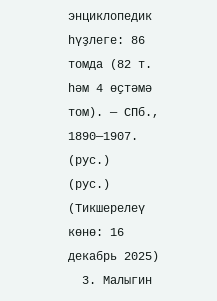энциклопедик һүҙлеге: 86 томда (82 т. һәм 4 өҫтәмә том). — СПб., 1890—1907. (рус.)  (рус.) (Тикшерелеү көнө: 16 декабрь 2025)
  3. Малыгин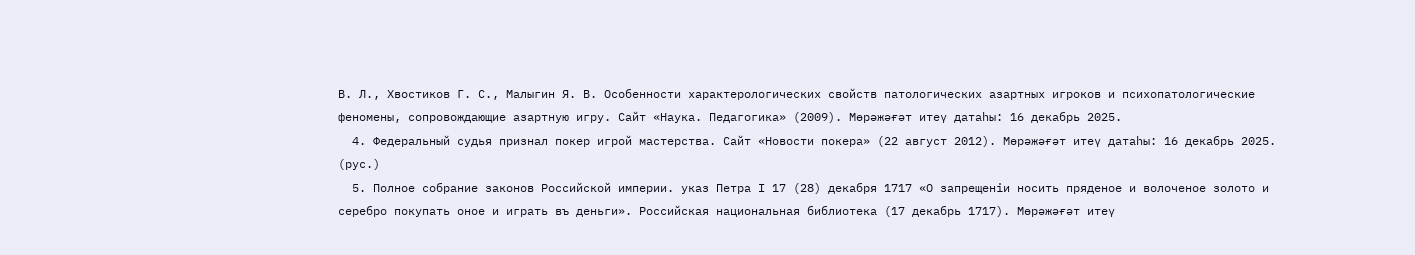В. Л., Хвостиков Г. С., Малыгин Я. В. Особенности характерологических свойств патологических азартных игроков и психопатологические феномены, сопровождающие азартную игру. Сайт «Наука. Педагогика» (2009). Мөрәжәғәт итеү датаһы: 16 декабрь 2025.
  4. Федеральный судья признал покер игрой мастерства. Сайт «Новости покера» (22 август 2012). Мөрәжәғәт итеү датаһы: 16 декабрь 2025. (рус.)
  5. Полное собрание законов Российской империи. указ Петра I 17 (28) декабря 1717 «О запрещеніи носить пряденое и волоченое золото и серебро покупать оное и играть въ деньги». Российская национальная библиотека (17 декабрь 1717). Мөрәжәғәт итеү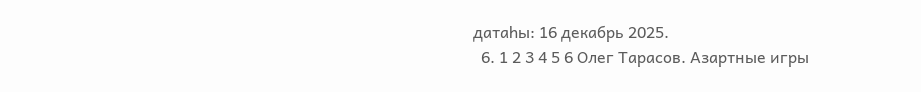датаһы: 16 декабрь 2025.
  6. 1 2 3 4 5 6 Олег Тарасов. Азартные игры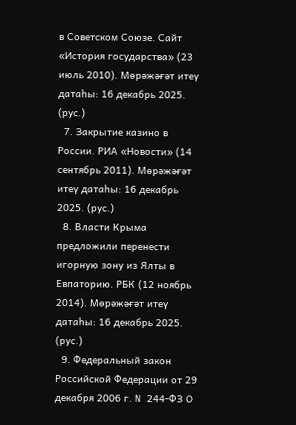в Советском Союзе. Сайт «История государства» (23 июль 2010). Мөрәжәғәт итеү датаһы: 16 декабрь 2025. (рус.)
  7. Закрытие казино в России. РИА «Новости» (14 сентябрь 2011). Мөрәжәғәт итеү датаһы: 16 декабрь 2025. (рус.)
  8. Власти Крыма предложили перенести игорную зону из Ялты в Евпаторию. РБК (12 ноябрь 2014). Мөрәжәғәт итеү датаһы: 16 декабрь 2025. (рус.)
  9. Федеральный закон Российской Федерации от 29 декабря 2006 г. N 244-ФЗ О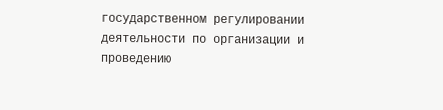государственном регулировании деятельности по организации и проведению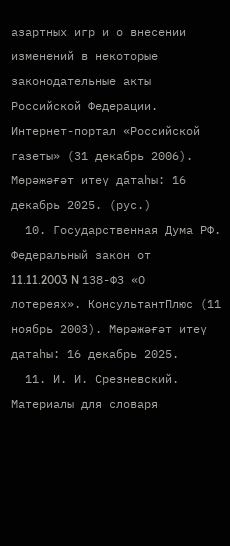азартных игр и о внесении изменений в некоторые законодательные акты Российской Федерации. Интернет-портал «Российской газеты» (31 декабрь 2006). Мөрәжәғәт итеү датаһы: 16 декабрь 2025. (рус.)
  10. Государственная Дума РФ. Федеральный закон от 11.11.2003 N 138-ФЗ «О лотереях». КонсультантПлюс (11 ноябрь 2003). Мөрәжәғәт итеү датаһы: 16 декабрь 2025.
  11. И. И. Срезневский. Материалы для словаря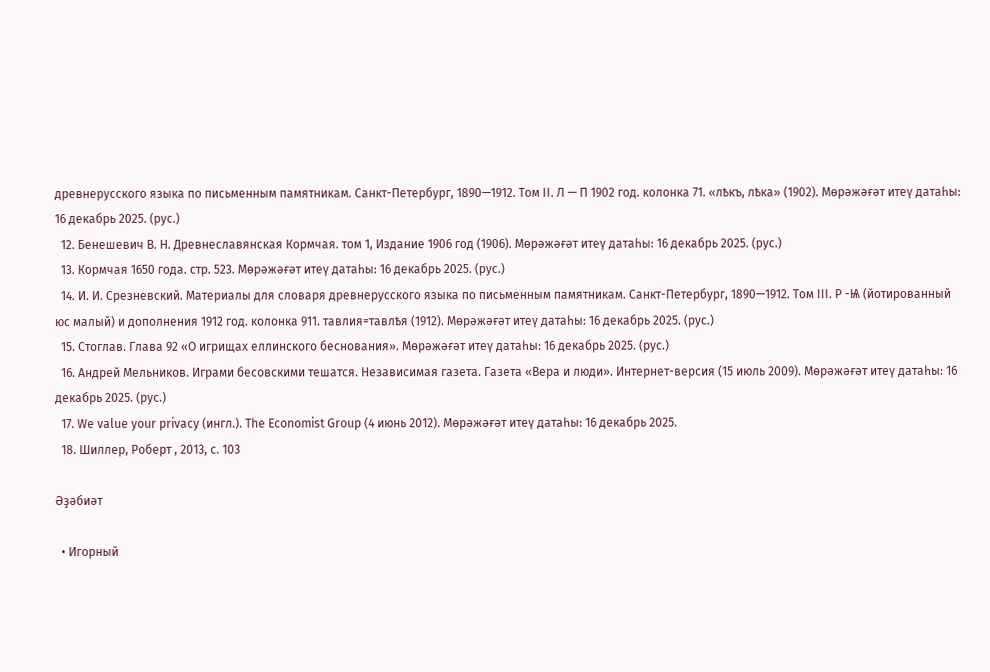древнерусского языка по письменным памятникам. Санкт-Петербург, 1890—1912. Том II. Л — П 1902 год. колонка 71. «лѣкъ, лѣка» (1902). Мөрәжәғәт итеү датаһы: 16 декабрь 2025. (рус.)
  12. Бенешевич В. Н. Древнеславянская Кормчая. том 1, Издание 1906 год (1906). Мөрәжәғәт итеү датаһы: 16 декабрь 2025. (рус.)
  13. Кормчая 1650 года. стр. 523. Мөрәжәғәт итеү датаһы: 16 декабрь 2025. (рус.)
  14. И. И. Срезневский. Материалы для словаря древнерусского языка по письменным памятникам. Санкт-Петербург, 1890—1912. Том III. Р -Ѩ (йотированный юс малый) и дополнения 1912 год. колонка 911. тавлия=тавлѣя (1912). Мөрәжәғәт итеү датаһы: 16 декабрь 2025. (рус.)
  15. Стоглав. Глава 92 «О игрищах еллинского беснования». Мөрәжәғәт итеү датаһы: 16 декабрь 2025. (рус.)
  16. Андрей Мельников. Играми бесовскими тешатся. Независимая газета. Газета «Вера и люди». Интернет-версия (15 июль 2009). Мөрәжәғәт итеү датаһы: 16 декабрь 2025. (рус.)
  17. We value your privacy (ингл.). The Economist Group (4 июнь 2012). Мөрәжәғәт итеү датаһы: 16 декабрь 2025.
  18. Шиллер, Роберт , 2013, с. 103

Әҙәбиәт

  • Игорный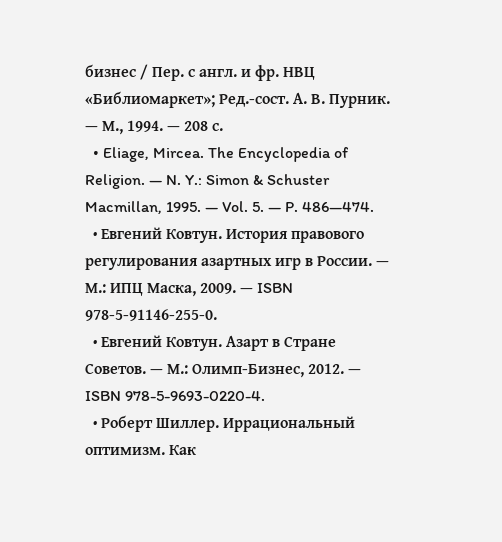бизнес / Пер. с англ. и фр. НВЦ «Библиомаркет»; Ред.-сост. А. В. Пурник. — М., 1994. — 208 с.
  • Eliage, Mircea. The Encyclopedia of Religion. — N. Y.: Simon & Schuster Macmillan, 1995. — Vol. 5. — P. 486—474.
  • Евгений Ковтун. История правового регулирования азартных игр в России. — М.: ИПЦ Маска, 2009. — ISBN 978-5-91146-255-0.
  • Евгений Ковтун. Азарт в Стране Советов. — М.: Олимп-Бизнес, 2012. — ISBN 978-5-9693-0220-4.
  • Роберт Шиллер. Иррациональный оптимизм. Как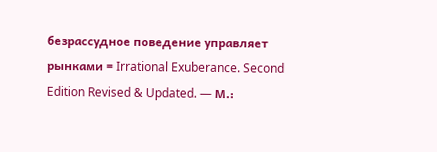безрассудное поведение управляет рынками = Irrational Exuberance. Second Edition Revised & Updated. — М.: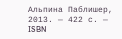Альпина Паблишер, 2013. — 422 с. — ISBN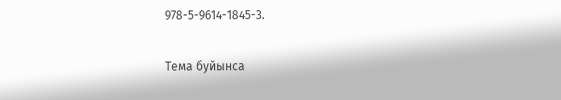978-5-9614-1845-3.

Тема буйынса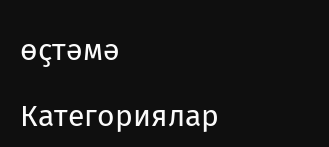өҫтәмә

Категориялар